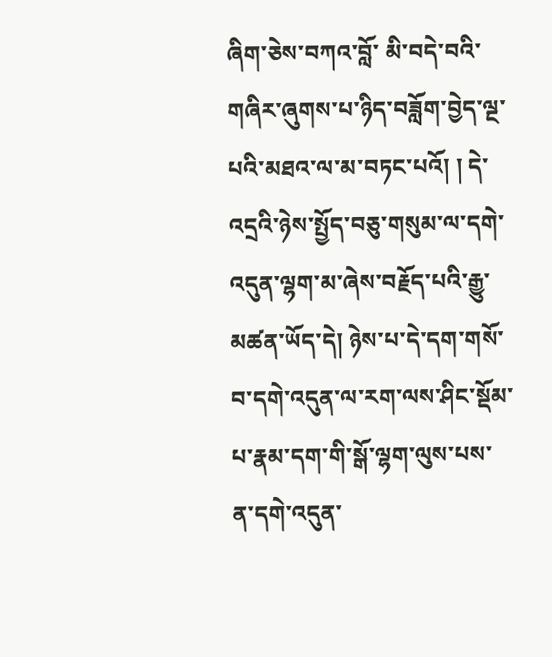ཞིག་ཅེས་བཀའ་བློ་ མི་བདེ་བའི་གཞིར་ཞུགས་པ་ཉིད་བཟློག་བྱེད་ལྔ་པའི་མཐའ་ལ་མ་བཏང་པའོ། ། དེ་འདྲའི་ཉེས་སྤྱོད་བཅུ་གསུམ་ལ་དགེ་འདུན་ལྷག་མ་ཞེས་བརྗོད་པའི་རྒྱུ་མཚན་ཡོད་དེ། ཉེས་པ་དེ་དག་གསོ་བ་དགེ་འདུན་ལ་རག་ལས་ཤིང་སྡོམ་པ་རྣམ་དག་གི་སྒོ་ལྷག་ལུས་པས་ ན་དགེ་འདུན་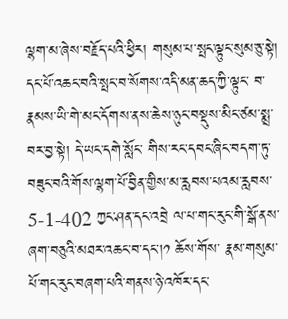ལྷག་མ་ཞེས་བརྗོད་པའི་ཕྱིར། གསུམ་པ་སྤང་ལྟུང་སུམ་ཅུ་སྟེ། དང་པོ་འཆང་བའི་སྤང་བ་སོགས་འདི་མན་ཆད་ཀྱི་ལྟུང་ བ་རྣམས་ཡི་གེ་མང་དོགས་ནས་ཆེས་ཉུང་བསྡུས་མིང་ཙམ་སྨྲ་བར་བྱ་སྟེ། དེ་ཡང་དགེ་སློང་ གིས་རང་དབང་ཞིང་བདག་ཏུ་བཟུང་བའི་གོས་ལྷག་པོ་བྱིན་གྱིས་མ་རླབས་པའམ་རླབས་ 5-1-402 ཀྱང་ཤན་དང་འབྲེ ལ་པ་གང་རུང་གི་སྒོ་ནས་ཞག་བཅུའི་མཐར་འཆང་བ་དང་།༡ ཆོས་གོས་ རྣམ་གསུམ་པོ་གང་རུང་བཞག་པའི་གནས་ཉེ་འཁོར་དང་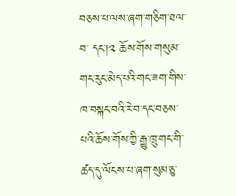བཅས་པ་ལས་ཞག་གཅིག་ཐལ་བ་ དང་།༢ ཆོས་གོས་གསུམ་གང་རུང་མེད་པའི་གང་ཟག་གིས་ཁ་བསྐང་བའི་རེ་བ་དང་བཅས་ པའི་ཆོས་གོས་ཀྱི་རྒྱུ་ཁྲུ་གང་གི་ཚད་དུ་ལོངས་པ་ཞག་སུམ་ཅུ་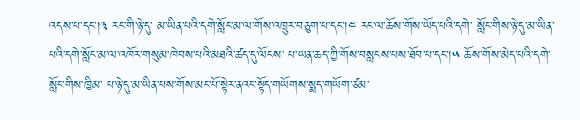འདས་པ་དང་།༣ རང་གི་ཉེ་དུ་ མ་ཡིན་པའི་དགེ་སློང་མ་ལ་གོས་འཁྲུར་བཅུག་པ་དང་།༤ རང་ལ་ཆོས་གོས་ཡོད་པའི་དགེ་ སློང་གིས་ཉེ་དུ་མ་ཡིན་པའི་དགེ་སློང་མ་ལ་འཁོར་གསུམ་ཁེབས་པའི་མཐའི་ཚད་དུ་ལོངས་ པ་ཡན་ཆད་ཀྱི་གོས་བསླངས་པས་ཐོབ་པ་དང་།༥ ཆོས་གོས་མེད་པའི་དགེ་སློང་གིས་ཁྱིམ་ པ་ཉེ་དུ་མ་ཡིན་པས་གོས་མང་པོ་སྟེར་ནའང་སྟོད་གཡོགས་སྨད་གཡོག་ཙམ་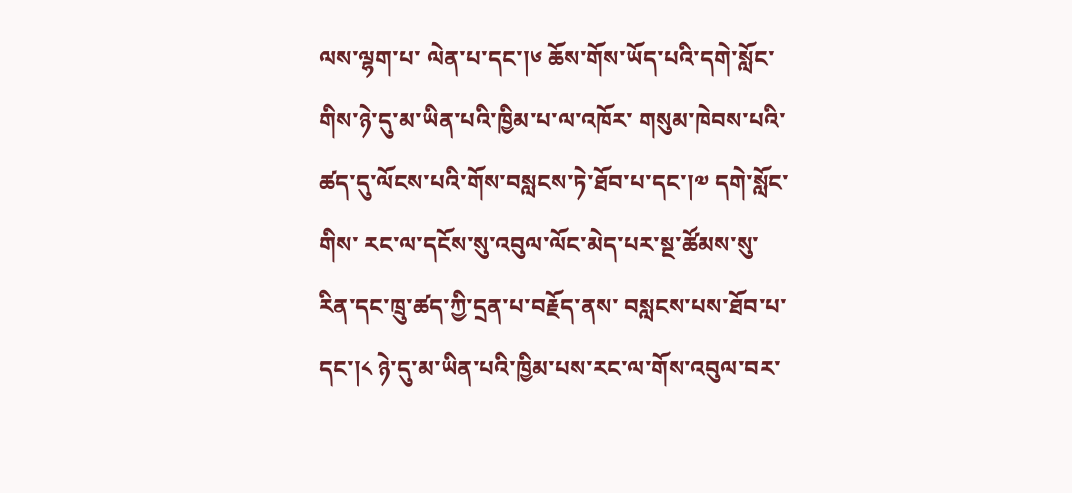ལས་ལྷག་པ་ ལེན་པ་དང་།༦ ཆོས་གོས་ཡོད་པའི་དགེ་སློང་གིས་ཉེ་དུ་མ་ཡིན་པའི་ཁྱིམ་པ་ལ་འཁོར་ གསུམ་ཁེབས་པའི་ཚད་དུ་ལོངས་པའི་གོས་བསླངས་ཏེ་ཐོབ་པ་དང་།༧ དགེ་སློང་གིས་ རང་ལ་དངོས་སུ་འབུལ་ལོང་མེད་པར་སྔ་ཚོམས་སུ་རིན་དང་ཁྲུ་ཚད་ཀྱི་དྲན་པ་བརྗོད་ནས་ བསླངས་པས་ཐོབ་པ་དང་།༨ ཉེ་དུ་མ་ཡིན་པའི་ཁྱིམ་པས་རང་ལ་གོས་འབུལ་བར་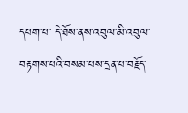དཔག་པ་ དེ་ཐོས་ནས་འབུལ་མི་འབུལ་བརྟགས་པའི་བསམ་པས་དྲན་པ་བརྗོད་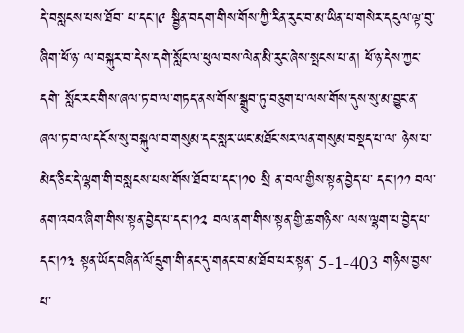དེ་བསླངས་པས་ཐོབ་ པ་དང་།༩ སྦྱིན་བདག་གིས་གོས་ཀྱི་རིན་རུང་བ་མ་ཡིན་པ་གསེར་དངུལ་ལྟ་བུ་ཞིག་ཕོ་ཉ་ ལ་བསྐུར་བ་དེས་དགེ་སློང་ལ་ཕུལ་བས་ལེན་མི་རུང་ཞེས་སྤངས་པ་ན། ཕོ་ཉ་དེས་ཀྱང་དགེ་ སློང་རང་གིས་ཞལ་ཏ་བ་ལ་གཏད་ནས་གོས་སྒྲུབ་ཏུ་བཅུག་པ་ལས་གོས་དུས་སུ་མ་བྱུང་ན་ ཞལ་ཏ་བ་ལ་དངོས་སུ་བསྐུལ་བ་གསུམ་དང་སླར་ཡང་མཐོང་སར་ལན་གསུམ་བསྡད་པ་ལ་ ཉེས་པ་མེད་ཅིང་དེ་ལྷག་གི་བསླངས་པས་གོས་ཐོབ་པ་དང་།༡༠ སྲི ན་བལ་གྱིས་སྟན་བྱེད་པ་ དང་།༡༡ བལ་ནག་འབའ་ཞིག་གིས་སྟན་བྱེད་པ་དང་།༡༢ བལ་ནག་གིས་སྟན་གྱི་ཆ་གཉིས་ ལས་ལྷག་པ་བྱེད་པ་དང་།༡༣ སྟན་ཡོད་བཞིན་ལོ་དྲུག་གི་ནང་དུ་གནང་བ་མ་ཐོབ་པར་སྟན་ 5-1-403 གཉིས་བྱས་པ་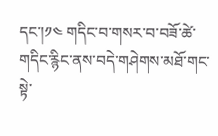དང་།༡༤ གདིང་བ་གསར་བ་བཟོ་ཚེ་གདིང་རྙིང་ནས་བདེ་གཤེགས་མཐོ་གང་ སྟེ་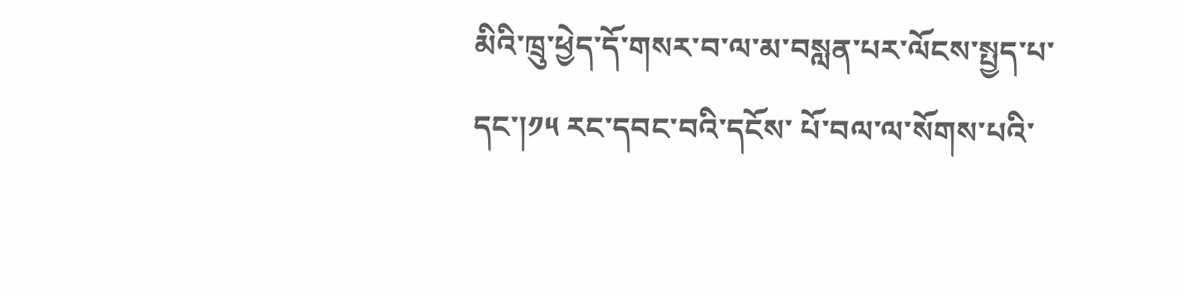མིའི་ཁྲུ་ཕྱེད་དོ་གསར་བ་ལ་མ་བསླན་པར་ལོངས་སྤྱད་པ་དང་།༡༥ རང་དབང་བའི་དངོས་ པོ་བལ་ལ་སོགས་པའི་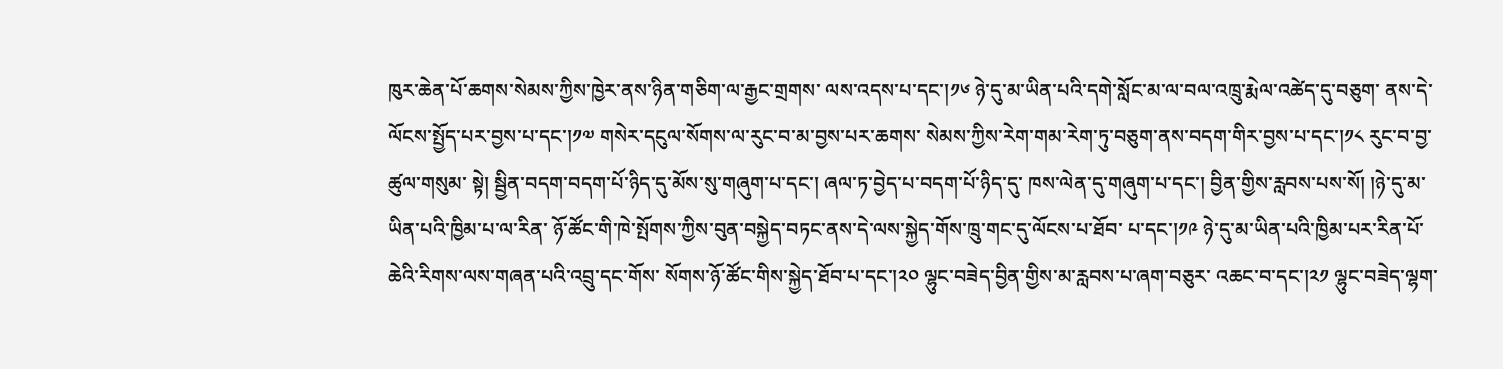ཁུར་ཆེན་པོ་ཆགས་སེམས་ཀྱིས་ཁྱེར་ནས་ཉིན་གཅིག་ལ་རྒྱང་གྲགས་ ལས་འདས་པ་དང་།༡༦ ཉེ་དུ་མ་ཡིན་པའི་དགེ་སློང་མ་ལ་བལ་འཁྲུ་རྨེལ་འཚེད་དུ་བཅུག་ ནས་དེ་ལོངས་སྤྱོད་པར་བྱས་པ་དང་།༡༧ གསེར་དངུལ་སོགས་ལ་རུང་བ་མ་བྱས་པར་ཆགས་ སེམས་ཀྱིས་རེག་གམ་རེག་ཏུ་བཅུག་ནས་བདག་གིར་བྱས་པ་དང་།༡༨ རུང་བ་བྱ་ཚུལ་གསུམ་ སྟེ། སྦྱིན་བདག་བདག་པོ་ཉིད་དུ་མོས་སུ་གཞུག་པ་དང་། ཞལ་ཏ་བྱེད་པ་བདག་པོ་ཉིད་དུ་ ཁས་ལེན་དུ་གཞུག་པ་དང་། བྱིན་གྱིས་རླབས་པས་སོ། །ཉེ་དུ་མ་ཡིན་པའི་ཁྱིམ་པ་ལ་རིན་ ཉོ་ཚོང་གི་ཁེ་སྤོགས་ཀྱིས་བུན་བསྐྱེད་བཏང་ནས་དེ་ལས་སྐྱེད་གོས་ཁྲུ་གང་དུ་ལོངས་པ་ཐོབ་ པ་དང་།༡༩ ཉེ་དུ་མ་ཡིན་པའི་ཁྱིམ་པར་རིན་པོ་ཆེའི་རིགས་ལས་གཞན་པའི་འབྲུ་དང་གོས་ སོགས་ཉོ་ཚོང་གིས་སྐྱེད་ཐོབ་པ་དང་།༢༠ ལྷུང་བཟེད་བྱིན་གྱིས་མ་རླབས་པ་ཞག་བཅུར་ འཆང་བ་དང་།༢༡ ལྷུང་བཟེད་ལྷག་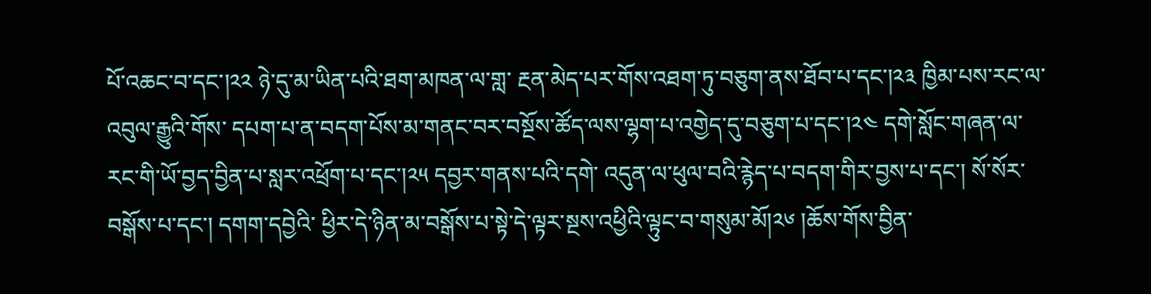པོ་འཆང་བ་དང་།༢༢ ཉེ་དུ་མ་ཡིན་པའི་ཐག་མཁན་ལ་གླ་ རྔན་མེད་པར་གོས་འཐག་ཏུ་བཅུག་ནས་ཐོབ་པ་དང་།༢༣ ཁྱིམ་པས་རང་ལ་འབུལ་རྒྱུའི་གོས་ དཔག་པ་ན་བདག་པོས་མ་གནང་བར་བསྔོས་ཚོད་ལས་ལྷག་པ་འགྱེད་དུ་བཅུག་པ་དང་།༢༤ དགེ་སློང་གཞན་ལ་རང་གི་ཡོ་བྱད་བྱིན་པ་སླར་འཕྲོག་པ་དང་།༢༥ དབྱར་གནས་པའི་དགེ་ འདུན་ལ་ཕུལ་བའི་རྙེད་པ་བདག་གིར་བྱས་པ་དང་། སོ་སོར་བསྒོས་པ་དང་། དགག་དབྱེའི་ ཕྱིར་དེ་ཉིན་མ་བསྒོས་པ་སྟེ་དེ་ལྟར་སྔས་འཕྱིའི་ལྟུང་བ་གསུམ་མོ།༢༦ །ཆོས་གོས་བྱིན་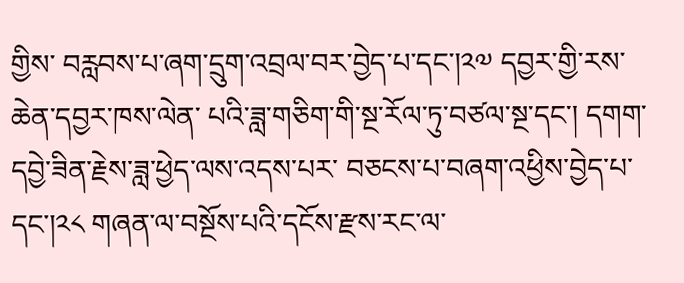གྱིས་ བརླབས་པ་ཞག་དྲུག་འབྲལ་བར་བྱེད་པ་དང་།༢༧ དབྱར་གྱི་རས་ཆེན་དབྱར་ཁས་ལེན་ པའི་ཟླ་གཅིག་གི་སྔ་རོལ་ཏུ་བཙལ་སྔ་དང་། དགག་དབྱེ་ཟིན་རྗེས་ཟླ་ཕྱེད་ལས་འདས་པར་ བཅངས་པ་བཞག་འཕྱིས་བྱེད་པ་དང་།༢༨ གཞན་ལ་བསྔོས་པའི་དངོས་རྫས་རང་ལ་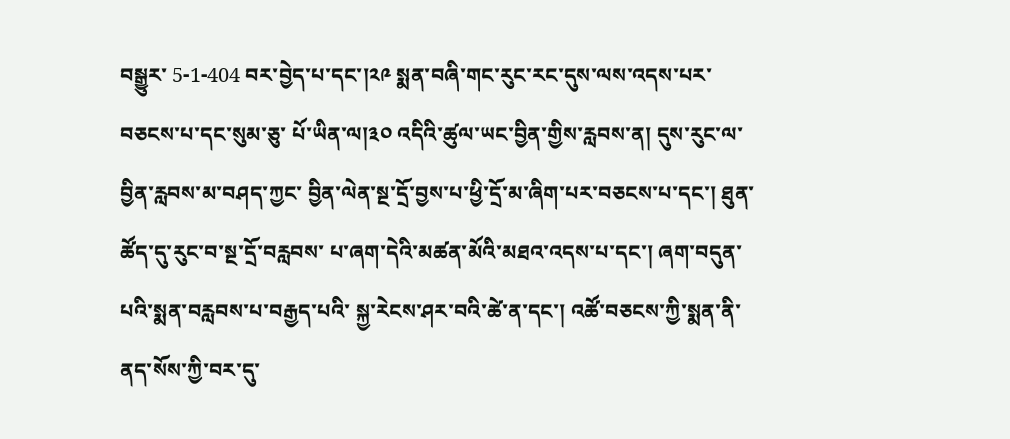བསྒྱུར་ 5-1-404 བར་བྱེད་པ་དང་།༢༩ སྨན་བཞི་གང་རུང་རང་དུས་ལས་འདས་པར་བཅངས་པ་དང་སུམ་ཅུ་ པོ་ཡིན་ལ།༣༠ འདིའི་ཚུལ་ཡང་བྱིན་གྱིས་རླབས་ན། དུས་རུང་ལ་བྱིན་རླབས་མ་བཤད་ཀྱང་ བྱིན་ལེན་སྔ་དྲོ་བྱས་པ་ཕྱི་དྲོ་མ་ཞིག་པར་བཅངས་པ་དང་། ཐུན་ཚོད་དུ་རུང་བ་སྔ་དྲོ་བརླབས་ པ་ཞག་དེའི་མཚན་མོའི་མཐའ་འདས་པ་དང་། ཞག་བདུན་པའི་སྨན་བརླབས་པ་བརྒྱད་པའི་ སྐྱ་རེངས་ཤར་བའི་ཚེ་ན་དང་། འཚོ་བཅངས་ཀྱི་སྨན་ནི་ནད་སོས་ཀྱི་བར་དུ་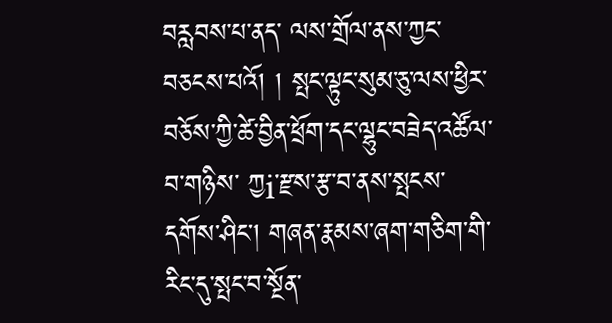བརླབས་པ་ནད་ ལས་གྲོལ་ནས་ཀྱང་བཅངས་པའོ། ། སྤང་ལྟུང་སུམ་ཅུ་ལས་ཕྱིར་བཅོས་ཀྱི་ཚེ་བྱིན་ཕྲོག་དང་ལྷུང་བཟེད་འཚོལ་བ་གཉིས་ ཀྱi་རྫས་རྩ་བ་ནས་སྤངས་དགོས་ཤིང་། གཞན་རྣམས་ཞག་གཅིག་གི་རིང་དུ་སྤང་བ་སྔོན་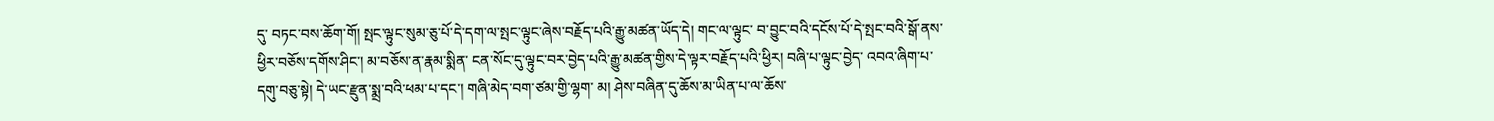དུ་ བཏང་བས་ཆོག་གོ། སྤང་ལྟུང་སུམ་ཅུ་པོ་དེ་དག་ལ་སྤང་ལྟུང་ཞེས་བརྗོད་པའི་རྒྱུ་མཚན་ཡོད་དེ། གང་ལ་ལྟུང་ བ་བྱུང་བའི་དངོས་པོ་དེ་སྤང་བའི་སྒོ་ནས་ཕྱིར་བཅོས་དགོས་ཤིང་། མ་བཅོས་ན་རྣམ་སྨིན་ ངན་སོང་དུ་ལྟུང་བར་བྱེད་པའི་རྒྱུ་མཚན་གྱིས་དེ་ལྟར་བརྗོད་པའི་ཕྱིར། བཞི་པ་ལྟུང་བྱེད་ འབའ་ཞིག་པ་དགུ་བཅུ་སྟེ། དེ་ཡང་རྫུན་སྨྲ་བའི་ཕམ་པ་དང་། གཞི་མེད་བག་ཙམ་གྱི་ལྷག་ མ། ཤེས་བཞིན་དུ་ཆོས་མ་ཡིན་པ་ལ་ཆོས་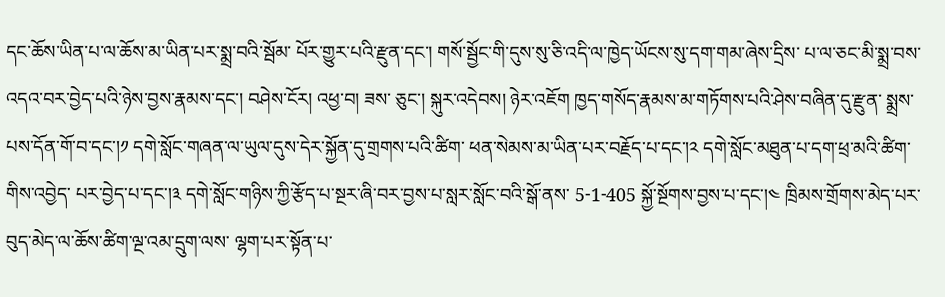དང་ཆོས་ཡིན་པ་ལ་ཆོས་མ་ཡིན་པར་སྨྲ་བའི་སྦོམ་ པོར་གྱུར་པའི་རྫུན་དང་། གསོ་སྦྱོང་གི་དུས་སུ་ཅི་འདི་ལ་ཁྱེད་ཡོངས་སུ་དག་གམ་ཞེས་དྲིས་ པ་ལ་ཅང་མི་སྨྲ་བས་འདའ་བར་བྱེད་པའི་ཉེས་བྱས་རྣམས་དང་། བཤེས་ངོར། འཕྱ་བ། ཟས་ ཅུང་། སྐུར་འདེབས། ཉེར་འཇོག ཁྱད་གསོད་རྣམས་མ་གཏོགས་པའི་ཤེས་བཞིན་དུ་རྫུན་ སྨྲས་པས་དོན་གོ་བ་དང་།༡ དགེ་སློང་གཞན་ལ་ཡུལ་དུས་དེར་སྐྱོན་དུ་གྲགས་པའི་ཚིག་ ཕན་སེམས་མ་ཡིན་པར་བརྗོད་པ་དང་།༢ དགེ་སློང་མཐུན་པ་དག་ཕྲ་མའི་ཚིག་གིས་འབྱེད་ པར་བྱེད་པ་དང་།༣ དགེ་སློང་གཉིས་ཀྱི་རྩོད་པ་སྔར་ཞི་བར་བྱས་པ་སླར་སློང་བའི་སྒོ་ནས་ 5-1-405 སྐྱོ་སྔོགས་བྱས་པ་དང་།༤ ཁྲིམས་གྲོགས་མེད་པར་བུད་མེད་ལ་ཆོས་ཚིག་ལྔ་འམ་དྲུག་ལས་ ལྷག་པར་སྟོན་པ་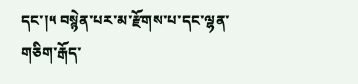དང་།༥ བསྙེན་པར་མ་རྫོགས་པ་དང་ལྷན་གཅིག་རྒོད་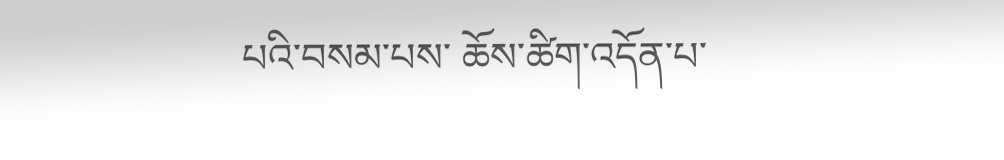པའི་བསམ་པས་ ཆོས་ཚིག་འདོན་པ་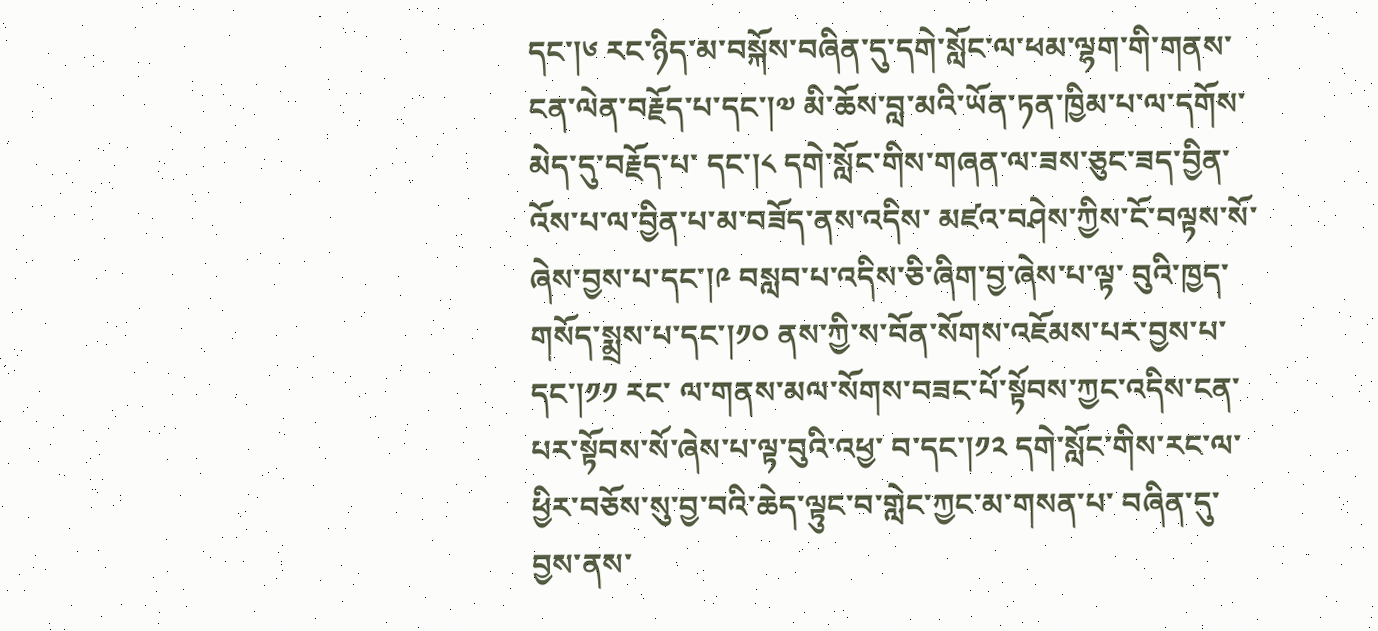དང་།༦ རང་ཉིད་མ་བསྐོས་བཞིན་དུ་དགེ་སློང་ལ་ཕམ་ལྷག་གི་གནས་ ངན་ལེན་བརྗོད་པ་དང་།༧ མི་ཆོས་བླ་མའི་ཡོན་ཏན་ཁྱིམ་པ་ལ་དགོས་མེད་དུ་བརྗོད་པ་ དང་།༨ དགེ་སློང་གིས་གཞན་ལ་ཟས་ཅུང་ཟད་བྱིན་འོས་པ་ལ་བྱིན་པ་མ་བཟོད་ནས་འདིས་ མཛའ་བཤེས་ཀྱིས་ངོ་བལྟས་སོ་ཞེས་བྱས་པ་དང་།༩ བསླབ་པ་འདིས་ཅི་ཞིག་བྱ་ཞེས་པ་ལྟ་ བུའི་ཁྱད་གསོད་སྨྲས་པ་དང་།༡༠ ནས་ཀྱི་ས་བོན་སོགས་འཇོམས་པར་བྱས་པ་དང་།༡༡ རང་ ལ་གནས་མལ་སོགས་བཟང་པོ་སྟོབས་ཀྱང་འདིས་ངན་པར་སྟོབས་སོ་ཞེས་པ་ལྟ་བུའི་འཕྱ་ བ་དང་།༡༢ དགེ་སློང་གིས་རང་ལ་ཕྱིར་བཅོས་སུ་བྱ་བའི་ཆེད་ལྟུང་བ་གླེང་ཀྱང་མ་གསན་པ་ བཞིན་དུ་བྱས་ནས་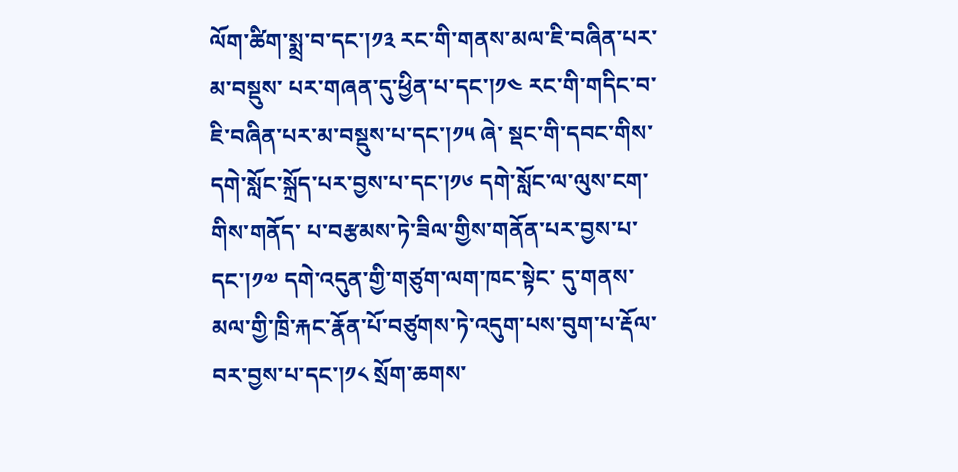ལོག་ཚིག་སྨྲ་བ་དང་།༡༣ རང་གི་གནས་མལ་ཇི་བཞིན་པར་མ་བསྡུས་ པར་གཞན་དུ་ཕྱིན་པ་དང་།༡༤ རང་གི་གདིང་བ་ཇི་བཞིན་པར་མ་བསྡུས་པ་དང་།༡༥ ཞེ་ སྡང་གི་དབང་གིས་དགེ་སློང་སྐྲོད་པར་བྱས་པ་དང་།༡༦ དགེ་སློང་ལ་ལུས་ངག་གིས་གནོད་ པ་བརྩམས་ཏེ་ཟིལ་གྱིས་གནོན་པར་བྱས་པ་དང་།༡༧ དགེ་འདུན་གྱི་གཙུག་ལག་ཁང་སྟེང་ དུ་གནས་མལ་གྱི་ཁྲི་རྐང་རྣོན་པོ་བཙུགས་ཏེ་འདུག་པས་བུག་པ་རྡོལ་བར་བྱས་པ་དང་།༡༨ སྲོག་ཆགས་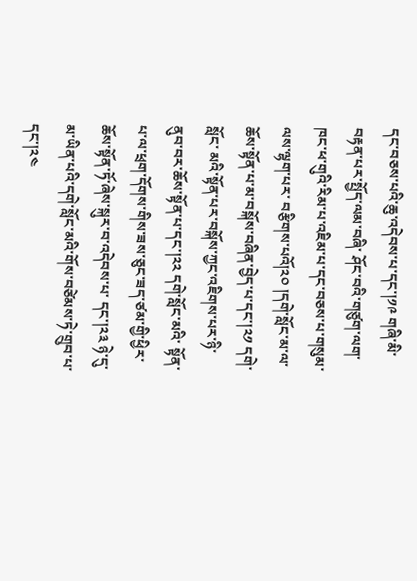དང་བཅས་པའི་ཆུ་འདེབས་པ་དང་།༡༩ གཞི་མི་བརྟན་པར་སྤྱོད་ལམ་བཞི་ ཤོང་བའི་གཙུག་ལག་ཁང་ཕ་གུའི་རིམ་པ་འཇིམ་པ་དང་བཅས་པ་གསུམ་ལས་ལྷག་པར་ བརྩིགས་པའོ།༢༠ །དགེ་སློང་མ་ལ་ཆོས་སྟོན་པ་མ་བསྐོས་བཞིན་བྱེད་པ་དང་།༢༡ དགེ་སློང་ མའི་སྟོན་པར་བསྐོས་ཀྱང་འཇིགས་པར་ཉི་ནུབ་བར་ཆོས་སྟོན་པ་དང་།༢༢ དགེ་སློང་མའི་ སྟོན་པ་ལ་ཕྲག་དོགས་གིས་ཟས་ཅུང་ཟད་ཙམ་གྱི་ཕྱིར་ཆོས་སྟོན་ཏོ་ཞེས་སྐུར་བ་འདེབས་པ་ དང་།༢༣ ཉེ་དུ་མ་ཡིན་པའི་དགེ་སློང་མའི་གོས་བཙེམས་ཏེ་གྲུབ་པ་དང་།༢༤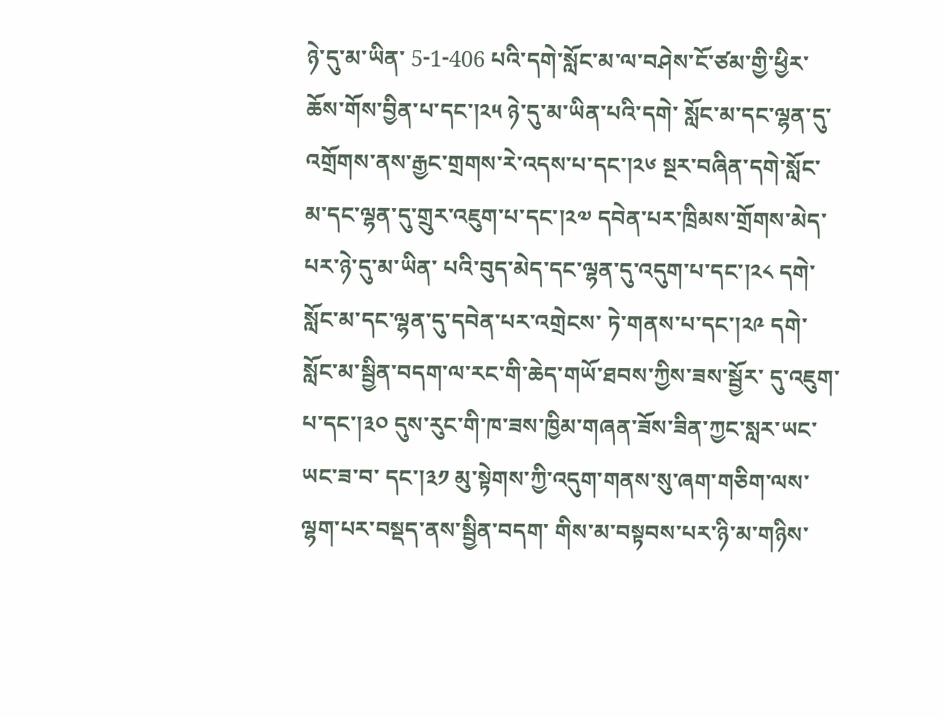ཉེ་དུ་མ་ཡིན་ 5-1-406 པའི་དགེ་སློང་མ་ལ་བཤེས་ངོ་ཙམ་གྱི་ཕྱིར་ཆོས་གོས་བྱིན་པ་དང་།༢༥ ཉེ་དུ་མ་ཡིན་པའི་དགེ་ སློང་མ་དང་ལྷན་དུ་འགྲོགས་ནས་རྒྱང་གྲགས་རེ་འདས་པ་དང་།༢༦ སྔར་བཞིན་དགེ་སློང་ མ་དང་ལྷན་དུ་གྲུར་འཇུག་པ་དང་།༢༧ དབེན་པར་ཁྲིམས་གྲོགས་མེད་པར་ཉེ་དུ་མ་ཡིན་ པའི་བུད་མེད་དང་ལྷན་དུ་འདུག་པ་དང་།༢༨ དགེ་སློང་མ་དང་ལྷན་དུ་དབེན་པར་འགྲེངས་ ཏེ་གནས་པ་དང་།༢༩ དགེ་སློང་མ་སྦྱིན་བདག་ལ་རང་གི་ཆེད་གཡོ་ཐབས་ཀྱིས་ཟས་སྦྱོར་ དུ་འཇུག་པ་དང་།༣༠ དུས་རུང་གི་ཁ་ཟས་ཁྱིམ་གཞན་ཟོས་ཟིན་ཀྱང་སླར་ཡང་ཡང་ཟ་བ་ དང་།༣༡ མུ་སྟེགས་ཀྱི་འདུག་གནས་སུ་ཞག་གཅིག་ལས་ལྷག་པར་བསྡད་ནས་སྦྱིན་བདག་ གིས་མ་བསྟབས་པར་ཉི་མ་གཉིས་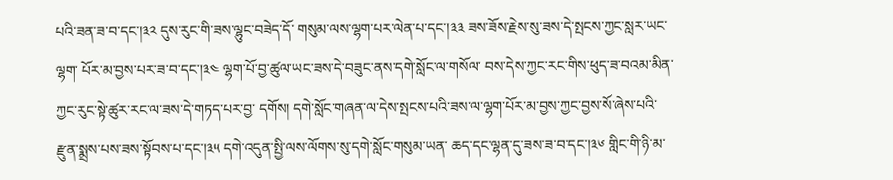པའི་ཟན་ཟ་བ་དང་།༣༢ དུས་རུང་གི་ཟས་ལྷུང་བཟེད་དོ་ གསུམ་ལས་ལྷག་པར་ལེན་པ་དང་།༣༣ ཟས་ཟོས་རྗེས་སུ་ཟས་དེ་སྤངས་ཀྱང་སླར་ཡང་ལྷག་ པོར་མ་བྱས་པར་ཟ་བ་དང་།༣༤ ལྷག་པོ་བྱ་ཚུལ་ཡང་ཟས་དེ་བཟུང་ནས་དགེ་སློང་ལ་གསོལ་ བས་དེས་ཀྱང་རང་གིས་ཕུད་ཟ་བའམ་མིན་ཀྱང་རུང་སྟེ་ཚུར་རང་ལ་ཟས་དེ་གཏད་པར་བྱ་ དགོས། དགེ་སློང་གཞན་ལ་དེས་སྤངས་པའི་ཟས་ལ་ལྷག་པོར་མ་བྱས་ཀྱང་བྱས་སོ་ཞེས་པའི་ རྫུན་སྨྲས་པས་ཟས་སྟོབས་པ་དང་།༣༥ དགེ་འདུན་སྤྱི་ལས་ལོགས་སུ་དགེ་སློང་གསུམ་ཡན་ ཆད་དང་ལྷན་དུ་ཟས་ཟ་བ་དང་།༣༦ གླིང་གི་ཉི་མ་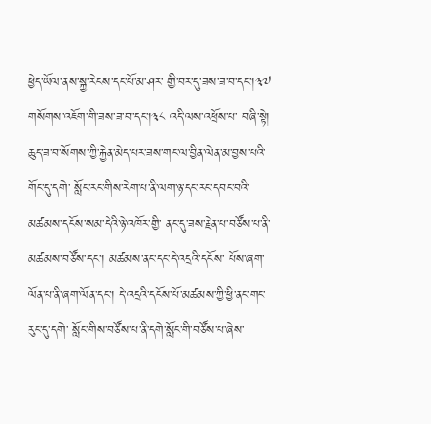ཕྱེད་ཡོལ་ནས་སྐྱ་རེངས་དང་པོ་མ་ཤར་ གྱི་བར་དུ་ཟས་ཟ་བ་དང་།༣༧ གསོགས་འཇོག་གི་ཟས་ཟ་བ་དང་།༣༨ འདི་ལས་འཕྲོས་པ་ བཞི་སྟེ། ཆུད་ཟ་བ་སོགས་ཀྱི་རྐྱེན་མེད་པར་ཟས་གང་ལ་བྱིན་ལེན་མ་བྱས་པའི་གོང་དུ་དགེ་ སློང་རང་གིས་རེག་པ་ནི་ལག་ཉ་དང་རང་དབང་བའི་མཚམས་དངོས་སམ་དེའི་ཉེ་འཁོར་གྱི་ ནང་དུ་ཟས་རྗེན་པ་བཙོས་པ་ནི་མཚམས་བཙོས་དང་། མཚམས་ནང་དང་དེ་འདྲའི་དངོས་ པོས་ཞག་ལོན་པ་ནི་ཞག་ལོན་དང་། དེ་འདྲའི་དངོས་པོ་མཚམས་ཀྱི་ཕྱི་ནང་གང་རུང་དུ་དགེ་ སློང་གིས་བཙོས་པ་ནི་དགེ་སློང་གི་བཙོས་པ་ཞེས་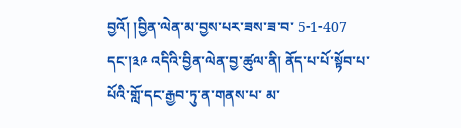བྱའོ། །བྱིན་ལེན་མ་བྱས་པར་ཟས་ཟ་བ་ 5-1-407 དང་།༣༩ འདིའི་བྱིན་ལེན་བྱ་ཚུལ་ནི། ནོད་པ་པོ་སྟོབ་པ་པོའི་གློ་དང་རྒྱབ་ཏུ་ན་གནས་པ་ མ་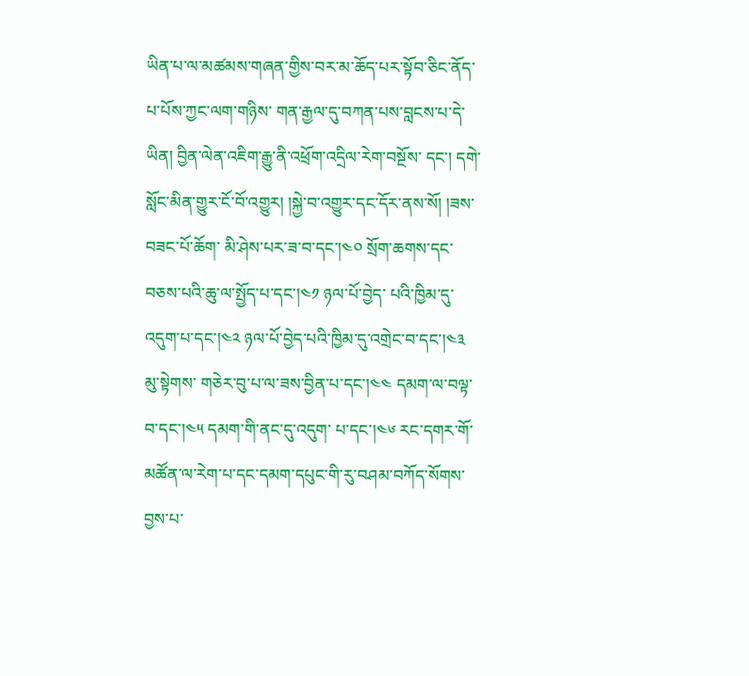ཡིན་པ་ལ་མཚམས་གཞན་གྱིས་བར་མ་ཆོད་པར་སྟོབ་ཅིང་ནོད་པ་པོས་ཀྱང་ལག་གཉིས་ གན་རྒྱལ་དུ་བཀན་པས་བླངས་པ་དེ་ཡིན། བྱིན་ལེན་འཇིག་རྒྱུ་ནི་འཕྲོག་འདྲིལ་རེག་བསྔོས་ དང་། དགེ་སློང་མིན་གྱུར་ངོ་བོ་འགྱུར། །སྐྱེ་བ་འགྱུར་དང་དོར་ནས་སོ། །ཟས་བཟང་པོ་ཆོག་ མི་ཤེས་པར་ཟ་བ་དང་།༤༠ སྲོག་ཆགས་དང་བཅས་པའི་ཆུ་ལ་སྤྱོད་པ་དང་།༤༡ ཉལ་པོ་བྱེད་ པའི་ཁྱིམ་དུ་འདུག་པ་དང་།༤༢ ཉལ་པོ་བྱེད་པའི་ཁྱིམ་དུ་འགྲེང་བ་དང་།༤༣ མུ་སྟེགས་ གཅེར་བུ་པ་ལ་ཟས་བྱིན་པ་དང་།༤༤ དམག་ལ་བལྟ་བ་དང་།༤༥ དམག་གི་ནང་དུ་འདུག་ པ་དང་།༤༦ རང་དགར་གོ་མཚོན་ལ་རེག་པ་དང་དམག་དཔུང་གི་རུ་བཤམ་བཀོད་སོགས་ བྱས་པ་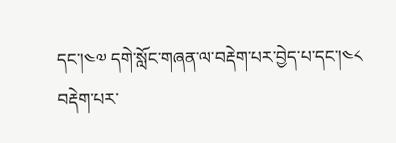དང་།༤༧ དགེ་སློང་གཞན་ལ་བརྡེག་པར་བྱེད་པ་དང་།༤༨ བརྡེག་པར་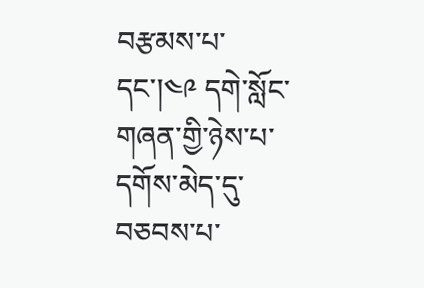བརྩམས་པ་ དང་།༤༩ དགེ་སློང་གཞན་གྱི་ཉེས་པ་དགོས་མེད་དུ་བཅབས་པ་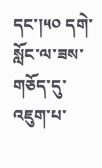དང་།༥༠ དགེ་སློང་ལ་ཟས་ གཅོད་དུ་འཇུག་པ་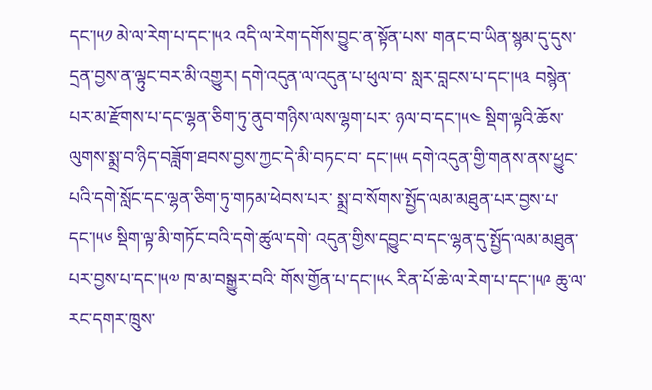དང་།༥༡ མེ་ལ་རེག་པ་དང་།༥༢ འདི་ལ་རེག་དགོས་བྱུང་ན་སྟོན་པས་ གནང་བ་ཡིན་སྙམ་དུ་དུས་དྲན་བྱས་ན་ལྟུང་བར་མི་འགྱུར། དགེ་འདུན་ལ་འདུན་པ་ཕུལ་བ་ སླར་བླངས་པ་དང་།༥༣ བསྙེན་པར་མ་རྫོགས་པ་དང་ལྷན་ཅིག་ཏུ་ནུབ་གཉིས་ལས་ལྷག་པར་ ཉལ་བ་དང་།༥༤ སྡིག་ལྟའི་ཆོས་ལུགས་སྨྲ་བ་ཉིད་བཟློག་ཐབས་བྱས་ཀྱང་དེ་མི་བཏང་བ་ དང་།༥༥ དགེ་འདུན་གྱི་གནས་ནས་ཕྱུང་པའི་དགེ་སློང་དང་ལྷན་ཅིག་ཏུ་གཏམ་ཕེབས་པར་ སྨྲ་བ་སོགས་སྤྱོད་ལམ་མཐུན་པར་བྱས་པ་དང་།༥༦ སྡིག་ལྟ་མི་གཏོང་བའི་དགེ་ཚུལ་དགེ་ འདུན་གྱིས་དབྱུང་བ་དང་ལྷན་དུ་སྤྱོད་ལམ་མཐུན་པར་བྱས་པ་དང་།༥༧ ཁ་མ་བསྒྱུར་བའི་ གོས་གྱོན་པ་དང་།༥༨ རིན་པོ་ཆེ་ལ་རེག་པ་དང་།༥༩ ཆུ་ལ་རང་དགར་ཁྲུས་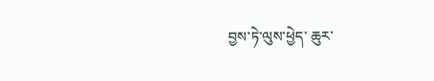བྱས་ཏེ་ལུས་ཕྱེད་ ཆུར་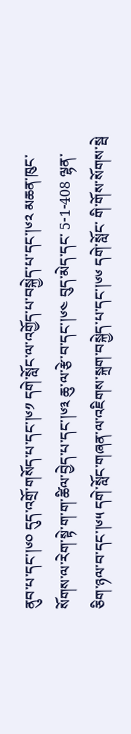ནུབ་པ་དང་།༦༠ དུད་འགྲོ་གསོད་པ་དང་།༦༡ དགེ་སློང་ལ་འགྱོད་པ་བསྐྱེད་པ་དང་།༦༢ མཆན་ཁུང་སོགས་ལ་རེག་སྟེ་ག་ག་ཚིལ་བྱེད་པ་དང་།༦༣ ཆུ་ལ་རྩེ་བ་དང་།༦༤ བུད་མེད་དང་ 5-1-408 ལྷན་ཅིག་ཉལ་བ་དང་།༦༥ དགེ་སློང་གཞན་ལ་འཇིགས་སྐྲག་བསྐྱེད་པ་དང་།༦༦ དགེ་སློང་ གི་གོས་སོགས་སྦེ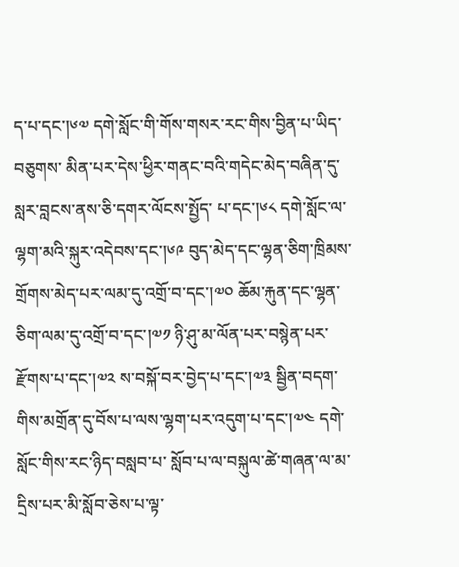ད་པ་དང་།༦༧ དགེ་སློང་གི་གོས་གསར་རང་གིས་བྱིན་པ་ཡིད་བཅུགས་ མིན་པར་དེས་ཕྱིར་གནང་བའི་གདེང་མེད་བཞིན་དུ་སླར་བླངས་ནས་ཅི་དགར་ལོངས་སྤྱོད་ པ་དང་།༦༨ དགེ་སློང་ལ་ལྷག་མའི་སྐུར་འདེབས་དང་།༦༩ བུད་མེད་དང་ལྷན་ཅིག་ཁྲིམས་ གྲོགས་མེད་པར་ལམ་དུ་འགྲོ་བ་དང་།༧༠ ཆོམ་རྐུན་དང་ལྷན་ཅིག་ལམ་དུ་འགྲོ་བ་དང་།༧༡ ཉི་ཤུ་མ་ལོན་པར་བསྙེན་པར་རྫོགས་པ་དང་།༧༢ ས་བསྐོ་བར་བྱེད་པ་དང་།༧༣ སྦྱིན་བདག་ གིས་མགྲོན་དུ་བོས་པ་ལས་ལྷག་པར་འདུག་པ་དང་།༧༤ དགེ་སློང་གིས་རང་ཉིད་བསླབ་པ་ སློབ་པ་ལ་བསྐུལ་ཚེ་གཞན་ལ་མ་དྲིས་པར་མི་སློབ་ཅེས་པ་ལྟ་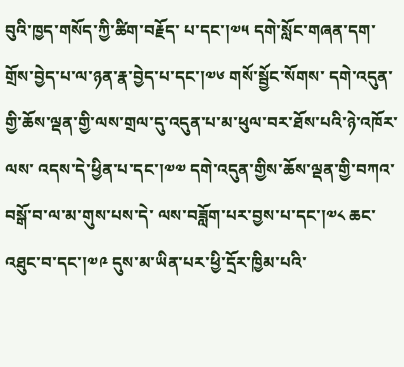བུའི་ཁྱད་གསོད་ཀྱི་ཚིག་བརྗོད་ པ་དང་།༧༥ དགེ་སློང་གཞན་དག་གྲོས་བྱེད་པ་ལ་ཉན་རྣ་བྱེད་པ་དང་།༧༦ གསོ་སྦྱོང་སོགས་ དགེ་འདུན་གྱི་ཆོས་ལྡན་གྱི་ལས་གྲལ་དུ་འདུན་པ་མ་ཕུལ་བར་ཐོས་པའི་ཉེ་འཁོར་ལས་ འདས་དེ་ཕྱིན་པ་དང་།༧༧ དགེ་འདུན་གྱིས་ཆོས་ལྡན་གྱི་བཀའ་བསྒོ་བ་ལ་མ་གུས་པས་དེ་ ལས་བཟློག་པར་བྱས་པ་དང་།༧༨ ཆང་འཐུང་བ་དང་།༧༩ དུས་མ་ཡིན་པར་ཕྱི་དྲོར་ཁྱིམ་པའི་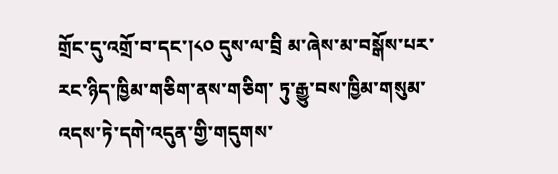གྲོང་དུ་འགྲོ་བ་དང་།༨༠ དུས་ལ་བྲི མ་ཞེས་མ་བསྒོས་པར་རང་ཉིད་ཁྱིམ་གཅིག་ནས་གཅིག་ ཏུ་རྒྱུ་བས་ཁྱིམ་གསུམ་འདས་ཏེ་དགེ་འདུན་གྱི་གདུགས་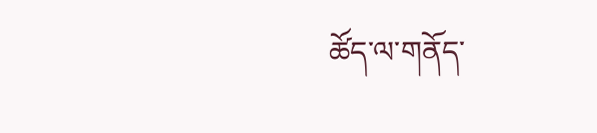ཚོད་ལ་གནོད་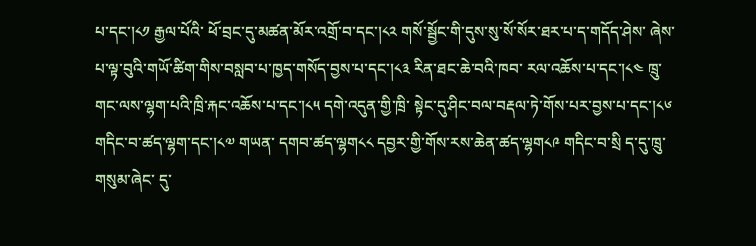པ་དང་།༨༡ རྒྱལ་པོའི་ ཕོ་བྲང་དུ་མཚན་མོར་འགྲོ་བ་དང་།༨༢ གསོ་སྦྱོང་གི་དུས་སུ་སོ་སོར་ཐར་པ་ད་གདོད་ཤེས་ ཞེས་པ་ལྟ་བུའི་གཡོ་ཚིག་གིས་བསླབ་པ་ཁྱད་གསོད་བྱས་པ་དང་།༨༣ རིན་ཐང་ཆེ་བའི་ཁབ་ རལ་འཆོས་པ་དང་།༨༤ ཁྲུ་གང་ལས་ལྷག་པའི་ཁྲི་རྐང་འཆོས་པ་དང་།༨༥ དགེ་འདུན་གྱི་ཁྲི་ སྟེང་དུ་ཤིང་བལ་བརྡལ་ཏེ་གོས་པར་བྱས་པ་དང་།༨༦ གདིང་བ་ཚད་ལྷག་དང་།༨༧ གཡན་ དགབ་ཚད་ལྷག༨༨ དབྱར་གྱི་གོས་རས་ཆེན་ཚད་ལྷག༨༩ གདིང་བ་སྲི ད་དུ་ཁྲུ་གསུམ་ཞེང་ དུ་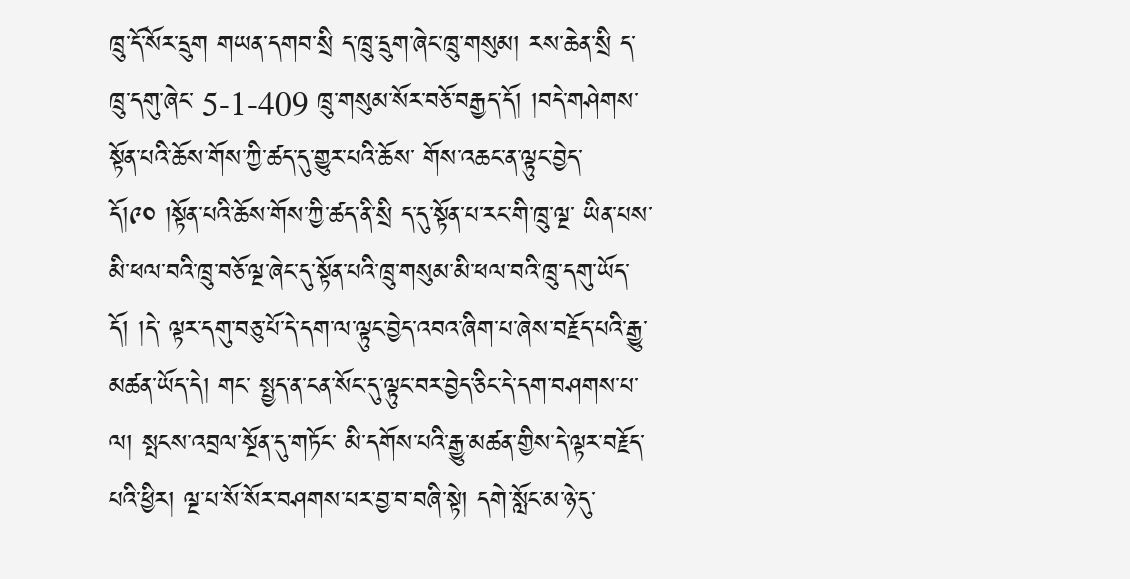ཁྲུ་དོ་སོར་དྲུག གཡན་དགབ་སྲི ད་ཁྲུ་དྲུག་ཞེང་ཁྲུ་གསུམ། རས་ཆེན་སྲི ད་ཁྲུ་དགུ་ཞེང་ 5-1-409 ཁྲུ་གསུམ་སོར་བཅོ་བརྒྱད་དོ། །བདེ་གཤེགས་སྟོན་པའི་ཆོས་གོས་ཀྱི་ཚད་དུ་གྱུར་པའི་ཆོས་ གོས་འཆང་ན་ལྟུང་བྱེད་དོ།༩༠ །སྟོན་པའི་ཆོས་གོས་ཀྱི་ཚད་ནི་སྲི ད་དུ་སྟོན་པ་རང་གི་ཁྲུ་ལྔ་ ཡིན་པས་མི་ཕལ་བའི་ཁྲུ་བཅོ་ལྔ་ཞེང་དུ་སྟོན་པའི་ཁྲུ་གསུམ་མི་ཕལ་བའི་ཁྲུ་དགུ་ཡོད་དོ། །དེ་ ལྟར་དགུ་བཅུ་པོ་དེ་དག་ལ་ལྟུང་བྱེད་འབའ་ཞིག་པ་ཞེས་བརྗོད་པའི་རྒྱུ་མཚན་ཡོད་དེ། གང་ སྤྱད་ན་ངན་སོང་དུ་ལྟུང་བར་བྱེད་ཅིང་དེ་དག་བཤགས་པ་ལ། སྤངས་འབྲལ་སྔོན་དུ་གཏོང་ མི་དགོས་པའི་རྒྱུ་མཚན་གྱིས་དེ་ལྟར་བརྗོད་པའི་ཕྱིར། ལྔ་པ་སོ་སོར་བཤགས་པར་བྱ་བ་བཞི་སྟེ། དགེ་སློང་མ་ཉེ་དུ་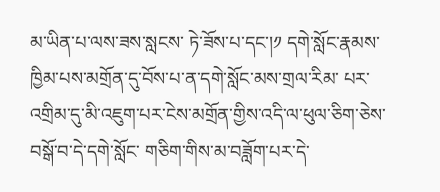མ་ཡིན་པ་ལས་ཟས་སླངས་ ཏེ་ཟོས་པ་དང་།༡ དགེ་སློང་རྣམས་ཁྱིམ་པས་མགྲོན་དུ་བོས་པ་ན་དགེ་སློང་མས་གྲལ་རིམ་ པར་འགྲིམ་དུ་མི་འཇུག་པར་ངེས་མགྲོན་གྱིས་འདི་ལ་ཕུལ་ཅིག་ཅེས་བསྒོ་བ་དེ་དགེ་སློང་ གཅིག་གིས་མ་བཟློག་པར་དེ་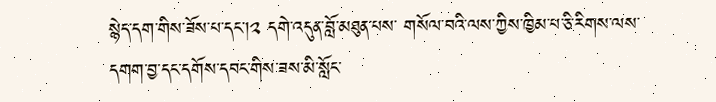སྙེད་དག་གིས་ཟོས་པ་དང་།༢ དགེ་འདུན་བློ་མཐུན་པས་ གསོལ་བའི་ལས་ཀྱིས་ཁྱིམ་པ་ཅི་རིགས་ལས་དགག་བྱ་དང་དགོས་དབང་གིས་ཟས་མི་སློང་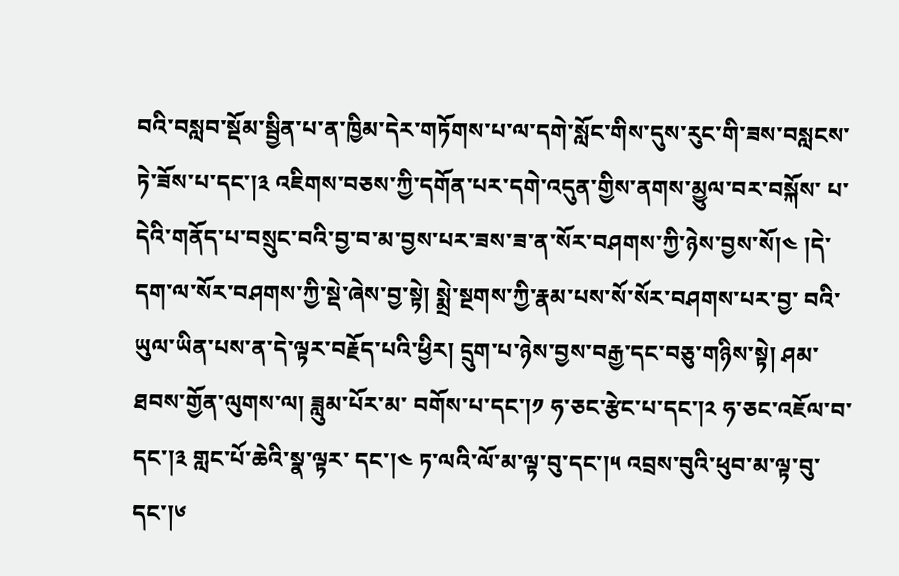བའི་བསླབ་སྡོམ་སྦྱིན་པ་ན་ཁྱིམ་དེར་གཏོགས་པ་ལ་དགེ་སློང་གིས་དུས་རུང་གི་ཟས་བསླངས་ ཏེ་ཟོས་པ་དང་།༣ འཇིགས་བཅས་ཀྱི་དགོན་པར་དགེ་འདུན་གྱིས་ནགས་མྱུལ་བར་བསྐོས་ པ་དེའི་གནོད་པ་བསྲུང་བའི་བྱ་བ་མ་བྱས་པར་ཟས་ཟ་ན་སོར་བཤགས་ཀྱི་ཉེས་བྱས་སོ།༤ །དེ་དག་ལ་སོར་བཤགས་ཀྱི་སྡེ་ཞེས་བྱ་སྟེ། སྨྲེ་སྔགས་ཀྱི་རྣམ་པས་སོ་སོར་བཤགས་པར་བྱ་ བའི་ཡུལ་ཡིན་པས་ན་དེ་ལྟར་བརྗོད་པའི་ཕྱིར། དྲུག་པ་ཉེས་བྱས་བརྒྱ་དང་བཅུ་གཉིས་སྟེ། ཤམ་ཐབས་གྱོན་ལུགས་ལ། ཟླུམ་པོར་མ་ བགོས་པ་དང་།༡ ཧ་ཅང་རྩེང་པ་དང་།༢ ཧ་ཅང་འཇོལ་བ་དང་།༣ གླང་པོ་ཆེའི་སྣ་ལྟར་ དང་།༤ ཏ་ལའི་ལོ་མ་ལྟ་བུ་དང་།༥ འབྲས་བུའི་ཕུབ་མ་ལྟ་བུ་དང་།༦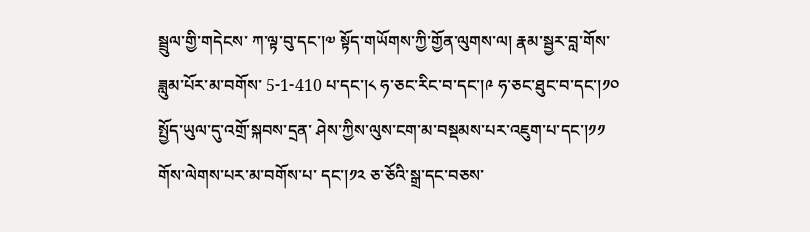སྦྲུལ་གྱི་གདེངས་ ཀ་ལྟ་བུ་དང་།༧ སྟོད་གཡོགས་ཀྱི་གྱོན་ལུགས་ལ། རྣམ་སྦྱར་བླ་གོས་ཟླུམ་པོར་མ་བགོས་ 5-1-410 པ་དང་།༨ ཧ་ཅང་རིང་བ་དང་།༩ ཧ་ཅང་ཐུང་བ་དང་།༡༠ སྤྱོད་ཡུལ་དུ་འགྲོ་སྐབས་དྲན་ ཤེས་ཀྱིས་ལུས་ངག་མ་བསྡམས་པར་འཇུག་པ་དང་།༡༡ གོས་ལེགས་པར་མ་བགོས་པ་ དང་།༡༢ ཅ་ཅོའི་སྒྲ་དང་བཅས་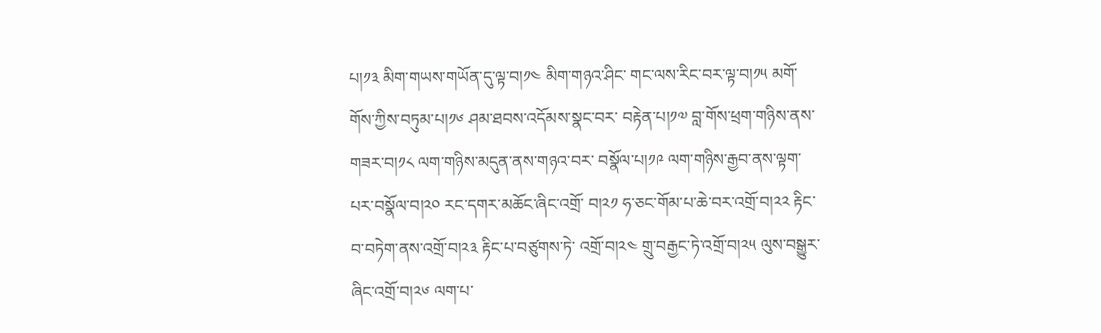པ།༡༣ མིག་གཡས་གཡོན་དུ་ལྟ་བ།༡༤ མིག་གཉའ་ཤིང་ གང་ལས་རིང་བར་ལྟ་བ།༡༥ མགོ་གོས་ཀྱིས་བཏུམ་པ།༡༦ ཤམ་ཐབས་འདོམས་སྣང་བར་ བརྟེན་པ།༡༧ བླ་གོས་ཕྲག་གཉིས་ནས་གཟར་བ།༡༨ ལག་གཉིས་མདུན་ནས་གཉའ་བར་ བསྣོལ་པ།༡༩ ལག་གཉིས་རྒྱབ་ནས་ལྟག་པར་བསྣོལ་བ།༢༠ རང་དགར་མཆོང་ཞིང་འགྲོ་ བ།༢༡ ཧ་ཅང་གོམ་པ་ཆེ་བར་འགྲོ་བ།༢༢ རྟིང་བ་བཏེག་ནས་འགྲོ་བ།༢༣ རྟིང་པ་བཙུགས་ཏེ་ འགྲོ་བ།༢༤ གྲུ་བརྒྱང་ཏེ་འགྲོ་བ།༢༥ ལུས་བསྒྱུར་ཞིང་འགྲོ་བ།༢༦ ལག་པ་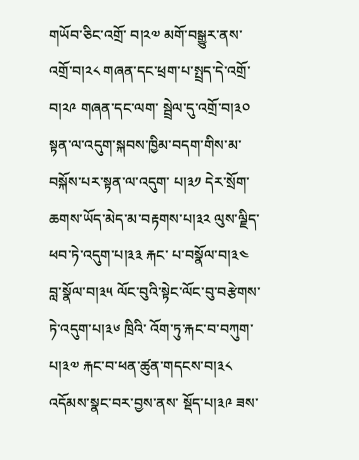གཡོབ་ཅིང་འགྲོ་ བ།༢༧ མགོ་བསྒྱུར་ནས་འགྲོ་བ།༢༨ གཞན་དང་ཕྲག་པ་སྤྲད་དེ་འགྲོ་བ།༢༩ གཞན་དང་ལག་ སྦྲེལ་དུ་འགྲོ་བ།༣༠ སྟན་ལ་འདུག་སྐབས་ཁྱིམ་བདག་གིས་མ་བསྐོས་པར་སྟན་ལ་འདུག་ པ།༣༡ དེར་སྲོག་ཆགས་ཡོད་མེད་མ་བརྟགས་པ།༣༢ ལུས་ལྗིད་ཕབ་ཏེ་འདུག་པ།༣༣ རྐང་ པ་བསྣོལ་བ།༣༤ བླ་སྣོལ་བ།༣༥ ལོང་བུའི་སྟེང་ལོང་བུ་བརྩེགས་ཏེ་འདུག་པ།༣༦ ཁྲིའི་ འོག་ཏུ་རྐང་བ་བཀུག་པ།༣༧ རྐང་བ་ཕན་ཚུན་གདངས་བ།༣༨ འདོམས་སྣང་བར་བྱས་ནས་ སྡོད་པ།༣༩ ཟས་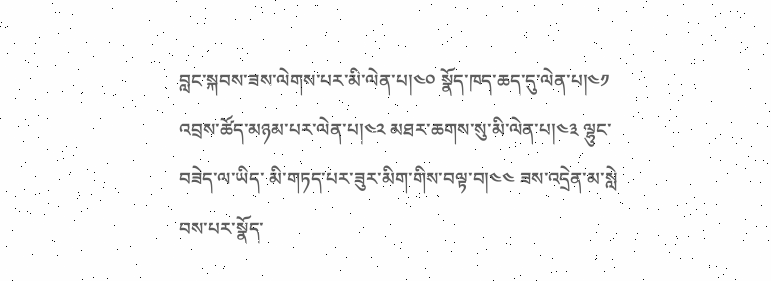བླང་སྐབས་ཟས་ལེགས་པར་མི་ལེན་པ།༤༠ སྣོད་ཁད་ཆད་དུ་ལེན་པ།༤༡ འབྲས་ཚོད་མཉམ་པར་ལེན་པ།༤༢ མཐར་ཆགས་སུ་མི་ལེན་པ།༤༣ ལྷུང་བཟེད་ལ་ཡིད་ མི་གཏད་པར་ཟུར་མིག་གིས་བལྟ་བ།༤༤ ཟས་འདྲེན་མ་སླེ བས་པར་སྣོད་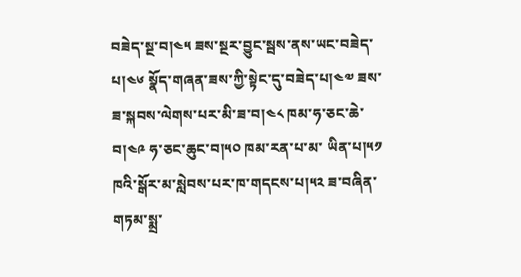བཟེད་སྔ་བ།༤༥ ཟས་སྔར་བྱུང་སྦས་ནས་ཡང་བཟེད་པ།༤༦ སྣོད་གཞན་ཟས་ཀྱི་སྟེང་དུ་བཟེད་པ།༤༧ ཟས་ ཟ་སྐབས་ལེགས་པར་མི་ཟ་བ།༤༨ ཁམ་ཧ་ཅང་ཆེ་བ།༤༩ ཧ་ཅང་ཆུང་བ།༥༠ ཁམ་རན་པ་མ་ ཡིན་པ།༥༡ ཁའི་སྒོར་མ་སླེབས་པར་ཁ་གདངས་པ།༥༢ ཟ་བཞིན་གཏམ་སྨྲ་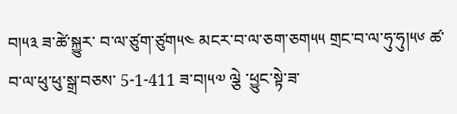བ།༥༣ ཟ་ཚེ་སྐྱུར་ བ་ལ་ཙུག་ཙུག༥༤ མངར་བ་ལ་ཅག་ཅག༥༥ གྲང་བ་ལ་ཧུ་ཧུ།༥༦ ཚ་བ་ལ་ཕུ་ཕུ་སྒྲ་བཅས་ 5-1-411 ཟ་བ།༥༧ ལྕེ ་ཕྱུང་སྟེ་ཟ་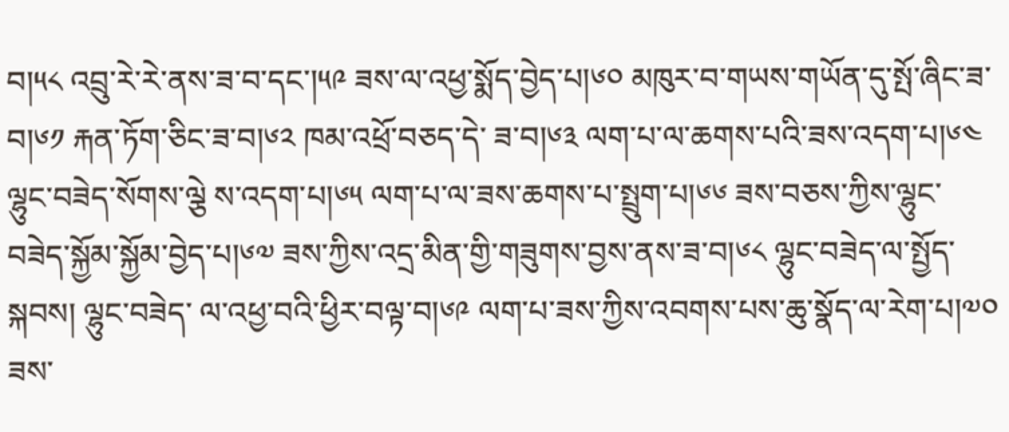བ།༥༨ འབྲུ་རེ་རེ་ནས་ཟ་བ་དང་།༥༩ ཟས་ལ་འཕྱ་སྨོད་བྱེད་པ།༦༠ མཁུར་བ་གཡས་གཡོན་དུ་སྤོ་ཞིང་ཟ་བ།༦༡ རྐན་ཏོག་ཅིང་ཟ་བ།༦༢ ཁམ་འཕྲོ་བཅད་དེ་ ཟ་བ།༦༣ ལག་པ་ལ་ཆགས་པའི་ཟས་འདག་པ།༦༤ ལྷུང་བཟེད་སོགས་ལྕེ ས་འདག་པ།༦༥ ལག་པ་ལ་ཟས་ཆགས་པ་སྤྲུག་པ།༦༦ ཟས་བཅས་ཀྱིས་ལྷུང་བཟེད་སྐྱོམ་སྐྱོམ་བྱེད་པ།༦༧ ཟས་ཀྱིས་འདྲ་མིན་གྱི་གཟུགས་བྱས་ནས་ཟ་བ།༦༨ ལྷུང་བཟེད་ལ་སྤྱོད་སྐབས། ལྷུང་བཟེད་ ལ་འཕྱ་བའི་ཕྱིར་བལྟ་བ།༦༩ ལག་པ་ཟས་ཀྱིས་འབགས་པས་ཆུ་སྣོད་ལ་རེག་པ།༧༠ ཟས་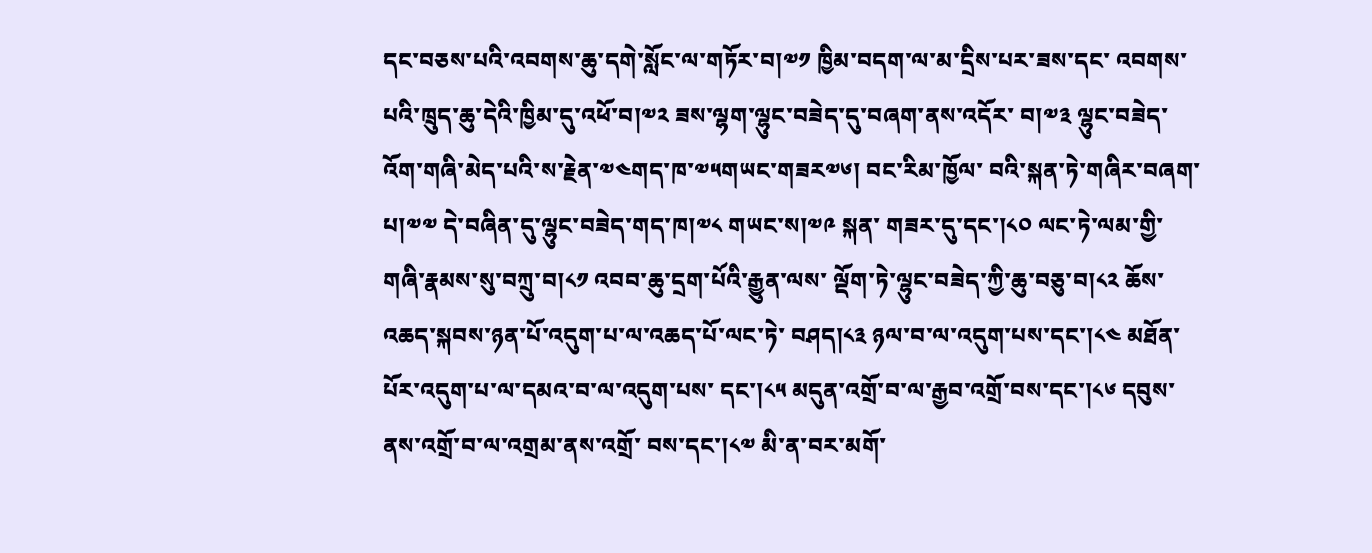དང་བཅས་པའི་འབགས་ཆུ་དགེ་སློང་ལ་གཏོར་བ།༧༡ ཁྱིམ་བདག་ལ་མ་དྲིས་པར་ཟས་དང་ འབགས་པའི་ཁྲུད་ཆུ་དེའི་ཁྱིམ་དུ་འཕོ་བ།༧༢ ཟས་ལྷག་ལྷུང་བཟེད་དུ་བཞག་ནས་འདོར་ བ།༧༣ ལྷུང་བཟེད་འོག་གཞི་མེད་པའི་ས་རྗེན་༧༤གད་ཁ་༧༥གཡང་གཟར༧༦། བང་རིམ་ཁྱོལ་ བའི་སྐན་ཏེ་གཞིར་བཞག་པ།༧༧ དེ་བཞིན་དུ་ལྷུང་བཟེད་གད་ཁ།༧༨ གཡང་ས།༧༩ སྐན་ གཟར་དུ་དང་།༨༠ ལང་ཏེ་ལམ་གྱི་གཞི་རྣམས་སུ་བཀྲུ་བ།༨༡ འབབ་ཆུ་དྲག་པོའི་རྒྱུན་ལས་ ལྡོག་ཏེ་ལྷུང་བཟེད་ཀྱི་ཆུ་བཅུ་བ།༨༢ ཆོས་འཆད་སྐབས་ཉན་པོ་འདུག་པ་ལ་འཆད་པོ་ལང་ཏེ་ བཤད།༨༣ ཉལ་བ་ལ་འདུག་པས་དང་།༨༤ མཐོན་པོར་འདུག་པ་ལ་དམའ་བ་ལ་འདུག་པས་ དང་།༨༥ མདུན་འགྲོ་བ་ལ་རྒྱབ་འགྲོ་བས་དང་།༨༦ དབུས་ནས་འགྲོ་བ་ལ་འགྲམ་ནས་འགྲོ་ བས་དང་།༨༧ མི་ན་བར་མགོ་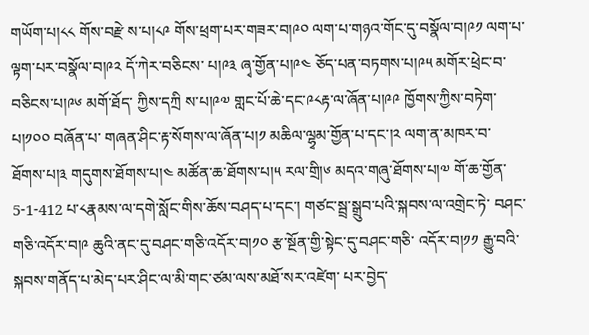གཡོག་པ།༨༨ གོས་བརྫེ ས་པ།༨༩ གོས་ཕྲག་པར་གཟར་བ།༩༠ ལག་པ་གཉའ་གོང་དུ་བསྣོལ་བ།༩༡ ལག་པ་ལྟག་པར་བསྣོལ་བ།༩༢ དོ་ཀེར་བཅིངས་ པ།༩༣ ཞྭ་གྱོན་པ།༩༤ ཅོད་པན་བཏགས་པ།༩༥ མགོར་ཕྲེང་བ་བཅིངས་པ།༩༦ མགོ་ཐོད་ ཀྱིས་དཀྲི ས་པ།༩༧ གླང་པོ་ཆེ་དང་༩༨རྟ་ལ་ཞོན་པ།༩༩ ཁྱོགས་ཀྱིས་བཏེག་པ།༡༠༠ བཞོན་པ་ གཞན་ཤིང་རྟ་སོགས་ལ་ཞོན་པ།༡ མཆིལ་ལྷྭམ་གྱོན་པ་དང་།༢ ལག་ན་མཁར་བ་ཐོགས་པ།༣ གདུགས་ཐོགས་པ།༤ མཚོན་ཆ་ཐོགས་པ།༥ རལ་གྲི།༦ མདའ་གཞུ་ཐོགས་པ།༧ གོ་ཆ་གྱོན་ 5-1-412 པ་༨རྣམས་ལ་དགེ་སློང་གིས་ཆོས་བཤད་པ་དང་། གཙང་སྦྲ་སྒྲུབ་པའི་སྐབས་ལ་འགྲེང་ཏེ་ བཤང་གཅི་འདོར་བ།༩ ཆུའི་ནང་དུ་བཤང་གཅི་འདོར་བ།༡༠ རྩ་སྔོན་གྱི་སྟེང་དུ་བཤང་གཅི་ འདོར་བ།༡༡ རྒྱུ་བའི་སྐབས་གནོད་པ་མེད་པར་ཤིང་ལ་མི་གང་ཙམ་ལས་མཐོ་སར་འཛེག་ པར་བྱེད་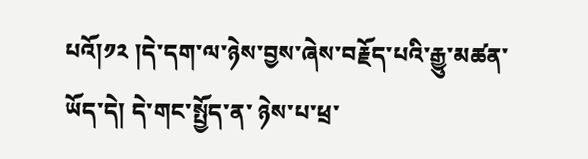པའོ།༡༢ །དེ་དག་ལ་ཉེས་བྱས་ཞེས་བརྗོད་པའི་རྒྱུ་མཚན་ཡོད་དེ། དེ་གང་སྤྱོད་ན་ ཉེས་པ་ཕྲ་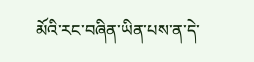མོའི་རང་བཞིན་ཡིན་པས་ན་དེ་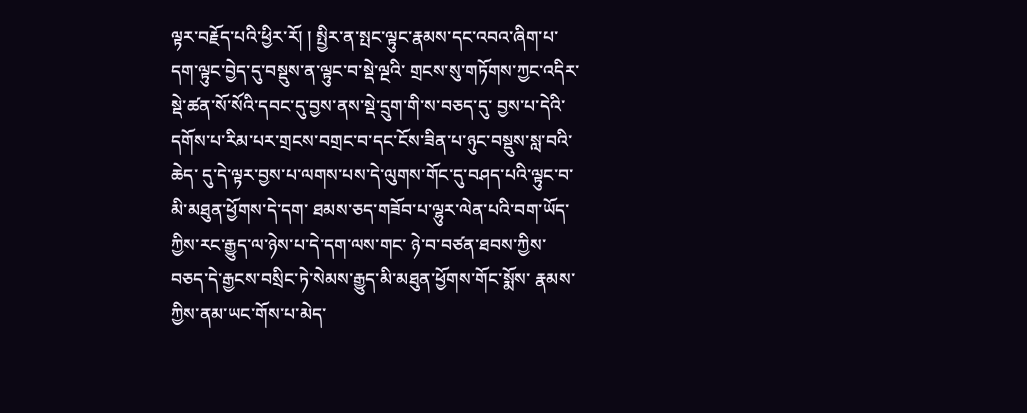ལྟར་བརྗོད་པའི་ཕྱིར་རོ། ། སྤྱིར་ན་སྤང་ལྟུང་རྣམས་དང་འབའ་ཞིག་པ་དག་ལྟུང་བྱེད་དུ་བསྡུས་ན་ལྟུང་བ་སྡེ་ལྔའི་ གྲངས་སུ་གཏོགས་ཀྱང་འདིར་སྡེ་ཚན་སོ་སོའི་དབང་དུ་བྱས་ནས་སྡེ་དྲུག་གི་ས་བཅད་དུ་ བྱས་པ་དེའི་དགོས་པ་རིམ་པར་གྲངས་བགྲང་བ་དང་ངོས་ཟིན་པ་ཉུང་བསྡུས་སླ་བའི་ཆེད་ དུ་དེ་ལྟར་བྱས་པ་ལགས་པས་དེ་ལུགས་གོང་དུ་བཤད་པའི་ལྟུང་བ་མི་མཐུན་ཕྱོགས་དེ་དག་ ཐམས་ཅད་གཟོབ་པ་ལྷུར་ལེན་པའི་བག་ཡོད་ཀྱིས་རང་རྒྱུད་ལ་ཉེས་པ་དེ་དག་ལས་གང་ ཉེ་བ་བཙན་ཐབས་ཀྱིས་བཅད་དེ་རྒྱངས་བསྲིང་ཏེ་སེམས་རྒྱུད་མི་མཐུན་ཕྱོགས་གོང་སྨོས་ རྣམས་ཀྱིས་ནམ་ཡང་གོས་པ་མེད་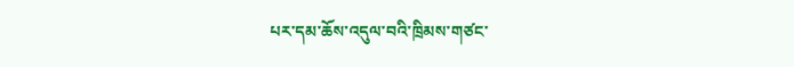པར་དམ་ཆོས་འདུལ་བའི་ཁྲིམས་གཙང་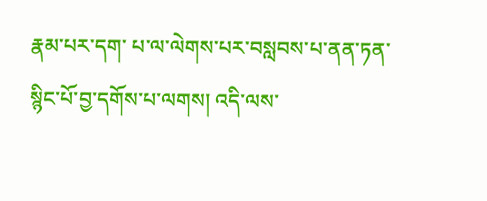རྣམ་པར་དག་ པ་ལ་ལེགས་པར་བསླབས་པ་ནན་ཏན་སྙིང་པོ་བྱ་དགོས་པ་ལགས། འདི་ལས་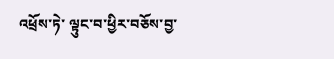འཕྲོས་ཏེ་ ལྟུང་བ་ཕྱིར་བཅོས་བྱ་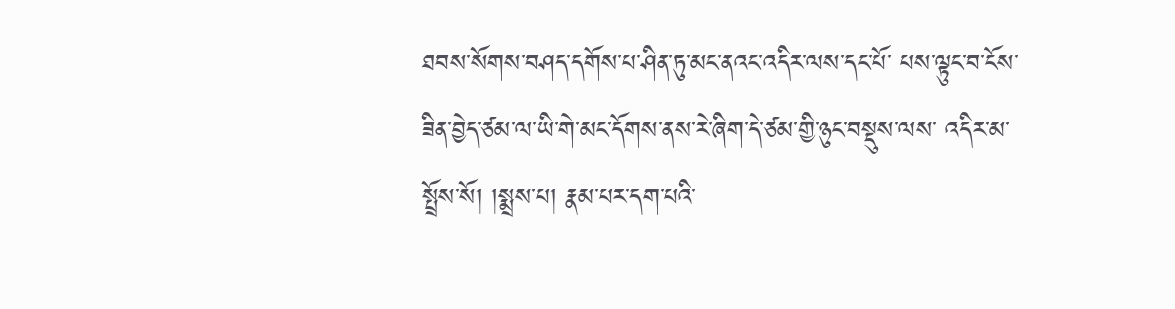ཐབས་སོགས་བཤད་དགོས་པ་ཤིན་ཏུ་མང་ནའང་འདིར་ལས་དང་པོ་ པས་ལྟུང་བ་ངོས་ཟིན་བྱེད་ཙམ་ལ་ཡི་གེ་མང་དོགས་ནས་རེ་ཞིག་དེ་ཙམ་གྱི་ཉུང་བསྡུས་ལས་ འདིར་མ་སྤྲོས་སོ། །སྨྲས་པ། རྣམ་པར་དག་པའི་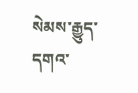སེམས་རྒྱུད་དགའ་